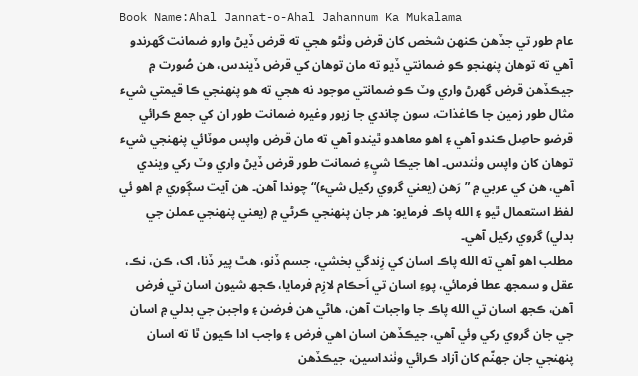Book Name:Ahal Jannat-o-Ahal Jahannum Ka Mukalama
عام طور تي جڏهن ڪنهن شخص کان قرض وٺڻو هجي ته قرض ڏيڻ وارو ضمانت گھرندو آهي ته توهان پنهنجو ڪو ضمانتي ڏيو ته مان توهان کي قرض ڏيندس، هن صُورت ۾ جيڪڏهن قرض گھرڻ واري وٽ ڪو ضمانتي موجود نه هجي ته هو پنهنجي ڪا قيمتي شيء مثال طور زمين جا ڪاغذات، سون چاندي جا زيور وغيره ضمانت طور ان کي جمع ڪرائي قرضو حاصِل ڪندو آهي ۽ اهو معاهدو ٿيندو آهي ته مان قرض واپس موٽائي پنهنجي شيء توهان کان واپس وٺندس۔ اها جيڪا شيِءِ ضمانت طور قرض ڏيڻ واري وٽ رکي ويندي آهي، هن کي عربي ۾ ”رَهن (يعني گروي رکيل شيء)“ چوندا آهن۔ هن آيت سڳوري ۾ اهو ئي لفظ استعمال ٿيو ۽ الله پاڪ فرمايو: هر جان پنهنجي ڪرڻي ۾ (يعني پنهنجي عملن جي بدلي) گروي رکيل آهي۔
مطلب اهو آهي ته الله پاڪ اسان کي زِندگي بخشي، جسم ڏنو، هٿ پير ڏنا، اک، ڪن، نڪ، عقل و سمجھ عطا فرمائي، پوءِ اسان تي اَحڪام لازِم فرمايا، ڪجھ شيون اسان تي فرض آهن، ڪجھ اسان تي الله پاڪ جا واجبات آهن، هاڻي هن فرضن ۽ واجبن جي بدلي ۾ اسان جي جان گروي رکي وئي آهي، جيڪڏهن اسان اهي فرض ۽ واجب ادا ڪيون ٿا ته اسان پنهنجي جان جهنّم کان آزاد ڪرائي وٺنداسين، جيڪڏهن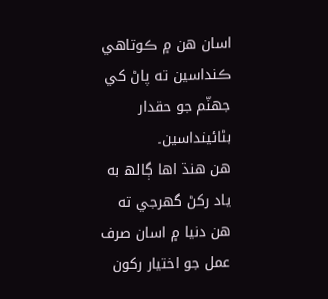اسان هن ۾ ڪوتاهي ڪنداسين ته پاڻ کي جهنّم جو حقدار بڻائينداسين۔
هن هنڌ اها ڳالھ به ياد رکڻ گھرجي ته هن دنيا ۾ اسان صرف عمل جو اختيار رکون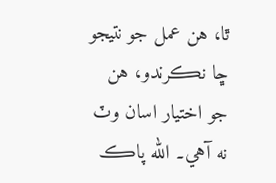ٿا، هن عمل جو نتيجو ڇا نڪرندو، هن جو اختيار اسان وٽ نه آهي۔ الله پاڪ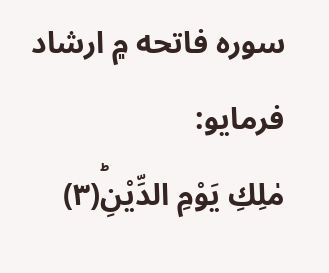سوره فاتحه ۾ ارشاد فرمايو:
مٰلِكِ یَوْمِ الدِّیْنِؕ(۳)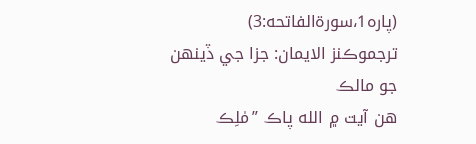(پاره1،سورۃالفاتحه:3)
ترجموڪنز الايمان: جزا جي ڏينهن جو مالڪ
هن آيت ۾ الله پاڪ ”مٰلِڪ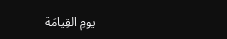يومِ القِيامَة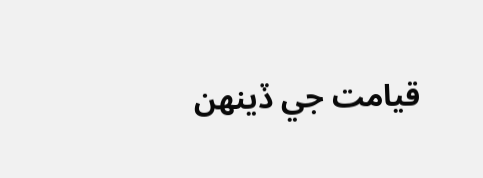قيامت جي ڏينهن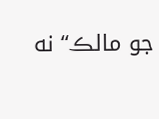جو مالڪ“ نه